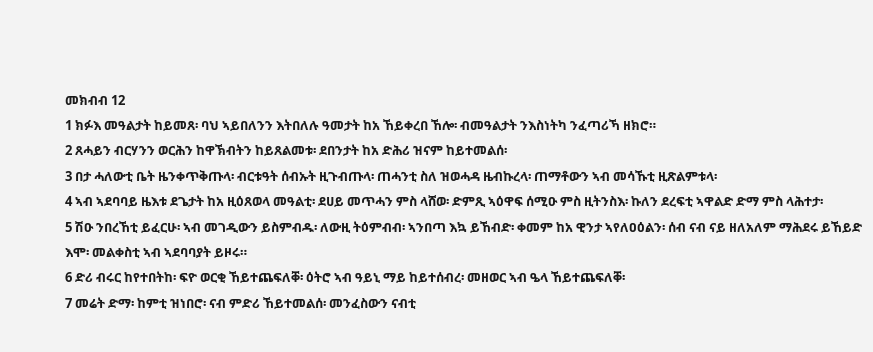መክብብ 12
1 ክፉእ መዓልታት ከይመጸ፡ ባህ ኣይበለንን እትበለሉ ዓመታት ከአ ኸይቀረበ ኸሎ፡ ብመዓልታት ንእስነትካ ንፈጣሪኻ ዘክሮ።
2 ጸሓይን ብርሃንን ወርሕን ከዋኽብትን ከይጸልመቱ፡ ደበንታት ከአ ድሕሪ ዝናም ከይተመልሰ፡
3 በታ ሓለውቲ ቤት ዜንቀጥቅጡላ፡ ብርቱዓት ሰብኡት ዚጉብጡላ፡ ጠሓንቲ ስለ ዝወሓዳ ዜብኩረላ፡ ጠማቶውን ኣብ መሳኹቲ ዚጽልምቱላ፡
4 ኣብ ኣደባባይ ዜእቱ ደጌታት ከአ ዚዕጸወላ መዓልቲ፡ ደሀይ መጥሓን ምስ ላሸወ፡ ድምጺ ኣዕዋፍ ሰሚዑ ምስ ዚትንስእ፡ ኩለን ደረፍቲ ኣዋልድ ድማ ምስ ላሕተታ፡
5 ሽዑ ንበረኸቲ ይፈርሁ፡ ኣብ መገዲውን ይስምብዱ፡ ለውዚ ትዕምብብ፡ ኣንበጣ እኳ ይኸብድ፡ ቀመም ከአ ዊንታ ኣየለዐዕልን፡ ሰብ ናብ ናይ ዘለአለም ማሕደሩ ይኸይድ እሞ፡ መልቀስቲ ኣብ ኣደባባያት ይዞሩ።
6 ድሪ ብሩር ከየተበትከ፡ ፍዮ ወርቂ ኸይተጨፍለቐ፡ ዕትሮ ኣብ ዓይኒ ማይ ከይተሰብረ፡ መዘወር ኣብ ዔላ ኸይተጨፍለቐ፡
7 መሬት ድማ፡ ከምቲ ዝነበሮ፡ ናብ ምድሪ ኸይተመልሰ፡ መንፈስውን ናብቲ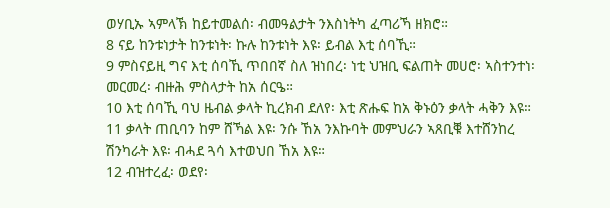ወሃቢኡ ኣምላኽ ከይተመልሰ፡ ብመዓልታት ንእስነትካ ፈጣሪኻ ዘክሮ።
8 ናይ ከንቱነታት ከንቱነት፡ ኩሉ ከንቱነት እዩ፡ ይብል እቲ ሰባኺ።
9 ምስናይዚ ግና እቲ ሰባኺ ጥበበኛ ስለ ዝነበረ፡ ነቲ ህዝቢ ፍልጠት መሀሮ፡ ኣስተንተነ፡ መርመረ፡ ብዙሕ ምስላታት ከአ ሰርዔ።
10 እቲ ሰባኺ ባህ ዜብል ቃላት ኪረክብ ደለየ፡ እቲ ጽሑፍ ከአ ቅኑዕን ቃላት ሓቅን እዩ።
11 ቃላት ጠቢባን ከም ሸኻል እዩ፡ ንሱ ኸአ ንእኩባት መምህራን ኣጸቢቑ እተሸንከረ ሽንካራት እዩ፡ ብሓደ ጓሳ እተወህበ ኸአ እዩ።
12 ብዝተረፈ፡ ወደየ፡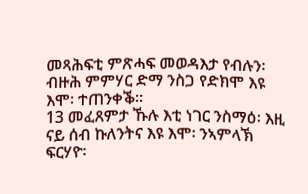መጻሕፍቲ ምጽሓፍ መወዳእታ የብሉን፡ ብዙሕ ምምሃር ድማ ንስጋ የድክሞ እዩ እሞ፡ ተጠንቀቕ።
13 መፈጸምታ ኹሉ እቲ ነገር ንስማዕ፡ እዚ ናይ ሰብ ኩለንትና እዩ እሞ፡ ንኣምላኽ ፍርሃዮ፡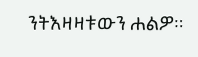ንትእዛዛቱውን ሐልዎ።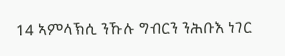14 ኣምላኽሲ ንኹሉ ግብርን ንሕቡእ ነገር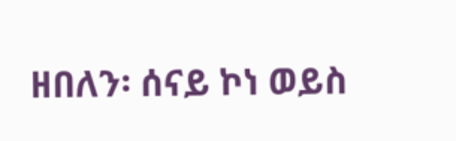ዘበለን፡ ሰናይ ኮነ ወይስ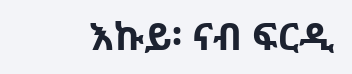እኩይ፡ ናብ ፍርዲ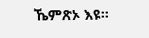ኼምጽኦ እዩ።